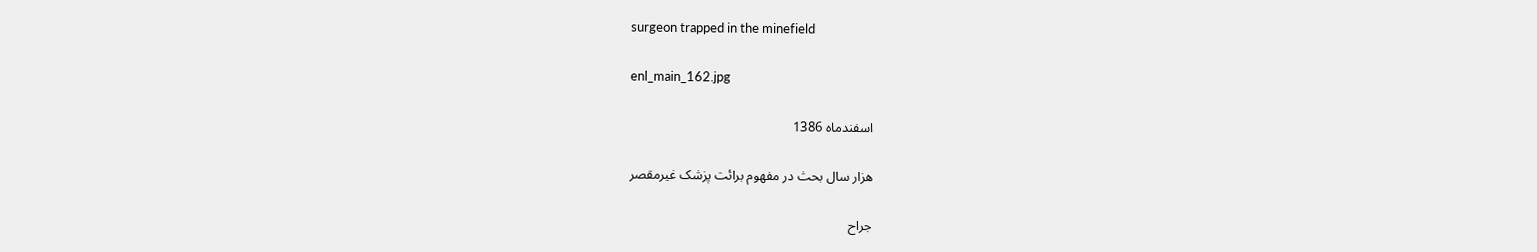surgeon trapped in the minefield

enl_main_162.jpg

اسفندماه 1386

هزار سال بحث در مفهوم برائت پزشک غیرمقصر

جراح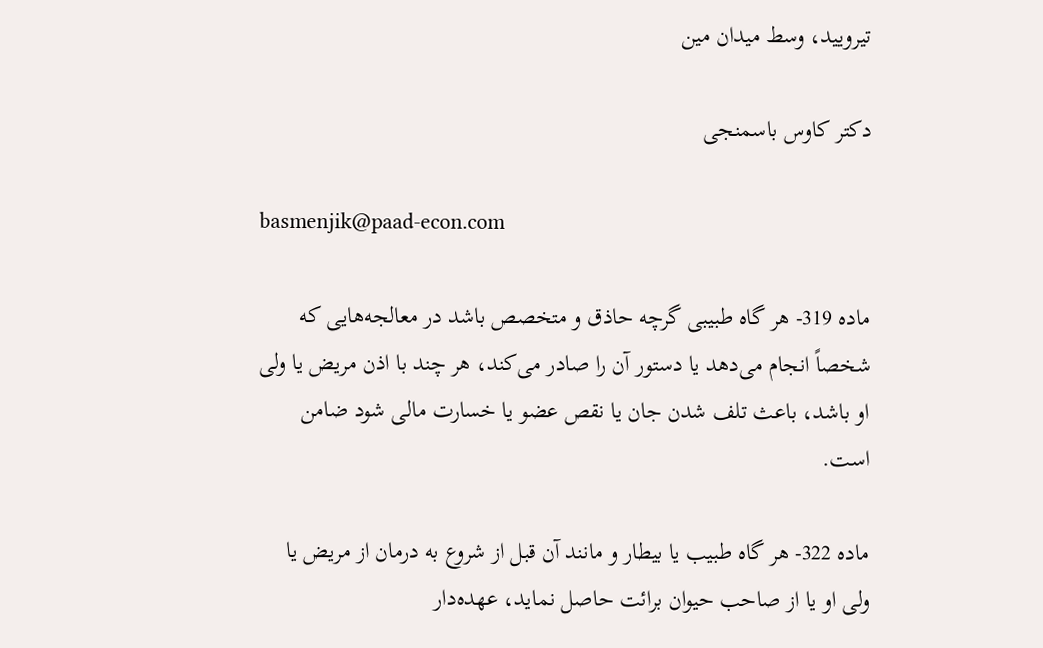تیرویید، وسط میدان مین

دکتر کاوس باسمنجی

basmenjik@paad-econ.com

ماده 319- هر گاه طبیبی گرچه حاذق و متخصص باشد در معالجه‌هایی که شخصاً انجام می‌دهد یا دستور آن را صادر می‌کند، هر چند با اذن مریض یا ولی او باشد، باعث تلف شدن جان یا نقص عضو یا خسارت مالی شود ضامن است.

ماده 322- هر گاه طبیب یا بیطار و مانند آن قبل از شروع به درمان از مریض یا ولی او یا از صاحب حیوان برائت حاصل نماید، عهده‌دار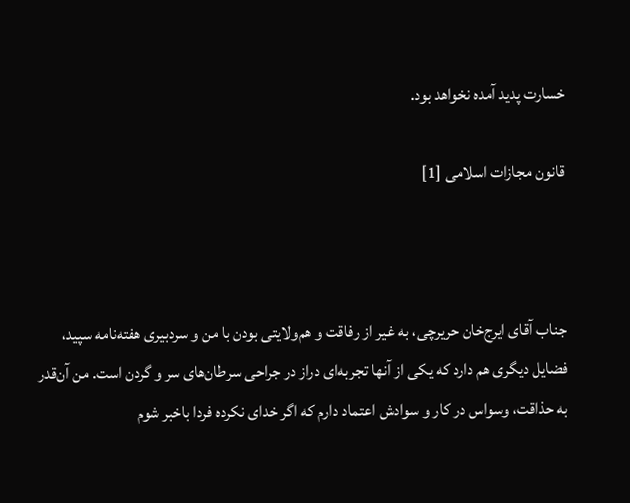خسارت پدید آمده نخواهد بود.

قانون مجازات اسلامی [1]



جناب آقای ایرج‌خان حریرچی، به غیر از رفاقت و هم‌ولایتی بودن با من و سردبیری هفته‌نامه سپید، فضایل دیگری هم دارد که یکی از آنها تجربه‌ای دراز در جراحی سرطان‌های سر و گردن است. من آن‌قدر به حذاقت، وسواس در ‌کار و سوادش اعتماد دارم که اگر خدای نکرده فردا باخبر شوم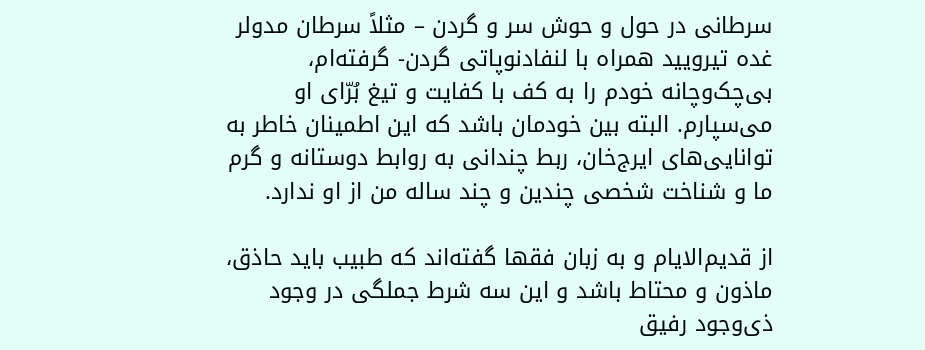سرطانی در حول و حوش سر و گردن – مثلاً سرطان مدولر غده تیرویید همراه با لنفادنوپاتی گردن- گرفته‌ام، بی‌چک‌وچانه خودم را به کف با کفایت و تیغ بُرّای او می‌سپارم. البته بین خودمان باشد که این اطمینان خاطر به توانایی‌های ایرج‌خان، ربط چندانی به روابط دوستانه و گرم ما و شناخت شخصی چندین و چند ساله من از او ندارد.

از قدیم‌الایام و به زبان فقها گفته‌اند که طبیب باید حاذق، ماذون و محتاط باشد و این سه شرط جملگی در وجود ذی‌وجود رفیق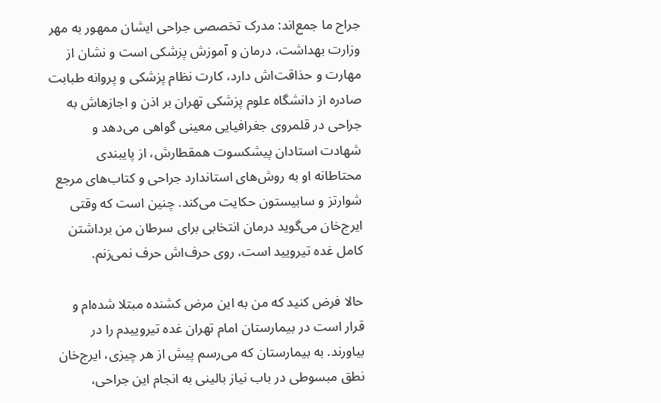جراح ما جمع‌اند: مدرک تخصصی جراحی ایشان ممهور به مهر وزارت بهداشت، درمان و آموزش پزشکی است و نشان از مهارت و حذاقت‌اش دارد، کارت نظام پزشکی و پروانه طبابت صادره از دانشگاه علوم پزشکی تهران بر اذن و اجازهاش به جراحی در قلمروی جغرافیایی معینی گواهی می‌دهد و شهادت استادان پیشکسوت همقطارش، از پایبندی محتاطانه او به روش‌های استاندارد جراحی و کتاب‌های مرجع شوارتز و سابیستون حکایت می‌کند. چنین است که وقتی ایرج‌خان می‌گوید درمان انتخابی برای سرطان من برداشتن کامل غده تیرویید است، روی حرف‌اش حرف نمی‌زنم.

حالا فرض کنید که من به این مرض کشنده مبتلا شده‌ام و قرار است در بیمارستان امام تهران غده تیروییدم را در بیاورند. به بیمارستان که می‌رسم پیش از هر چیزی، ایرج‌خان نطق مبسوطی در باب نیاز بالینی به انجام این جراحی،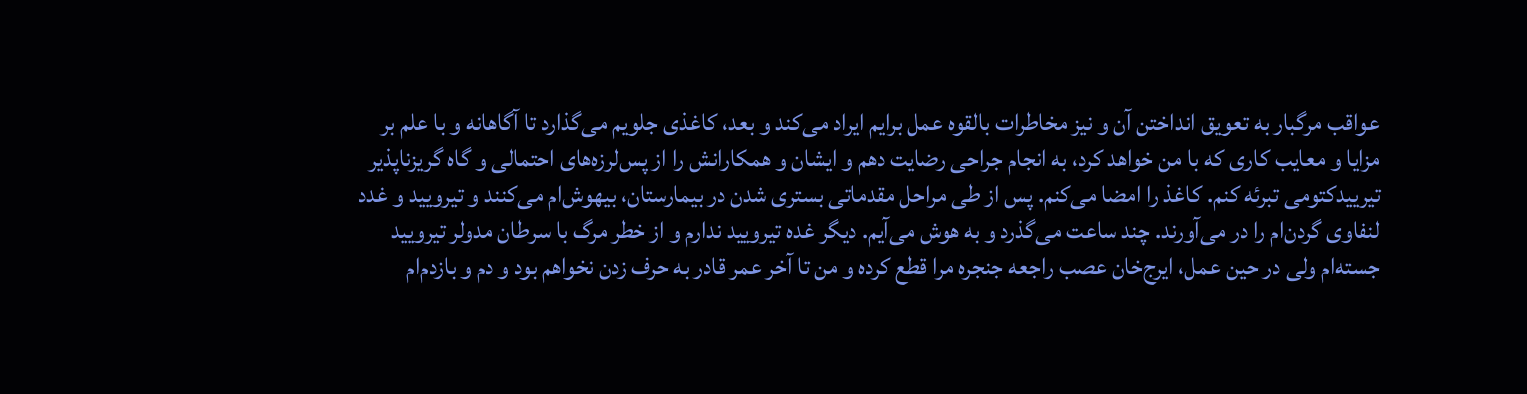عواقب مرگبار به تعویق انداختن آن و نیز مخاطرات بالقوه عمل برایم ایراد می‌کند و بعد، کاغذی جلویم می‌گذارد تا آگاهانه و با علم بر مزایا و معایب کاری که با من خواهد کرد، به انجام جراحی رضایت دهم و ایشان و همکارانش را از پس‌لرزه‌های احتمالی و گاه گریزناپذیر تیرییدکتومی تبرئه کنم. کاغذ را امضا می‌کنم. پس از طی مراحل مقدماتی بستری شدن در بیمارستان، بیهوش‌ام می‌کنند و تیرویید و غدد لنفاوی گردن‌ام را در می‌آورند. چند ساعت می‌گذرد و به هوش می‌آیم. دیگر غده تیرویید ندارم و از خطر مرگ با سرطان مدولر تیرویید جسته‌ام ولی در حین عمل، ایرج‌خان عصب راجعه جنجره مرا قطع کرده و من تا آخر عمر قادر به حرف زدن نخواهم بود و دم و بازدم‌ام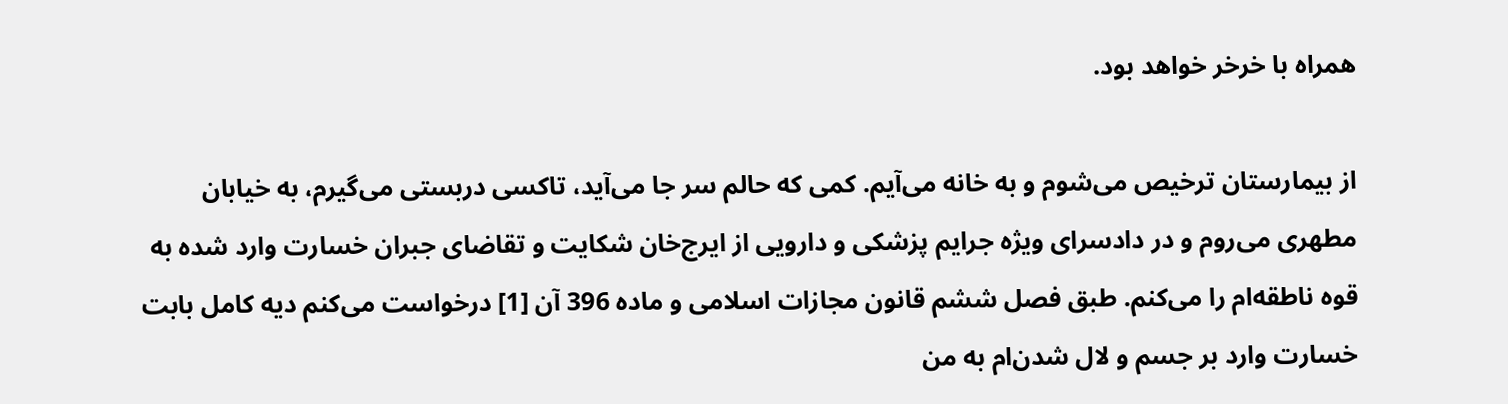همراه با خرخر خواهد بود.

از بیمارستان ترخیص می‌شوم و به خانه می‌آیم. کمی که حالم سر جا می‌آید، تاکسی دربستی می‌گیرم، به خیابان مطهری می‌روم و در دادسرای ویژه جرایم پزشکی و دارویی از ایرج‌خان شکایت و تقاضای جبران خسارت وارد شده به قوه ناطقه‌ام را می‌کنم. طبق فصل ششم قانون مجازات اسلامی و ماده 396 آن [1] درخواست می‌کنم دیه کامل بابت خسارت وارد بر جسم و لال شدن‌ام به من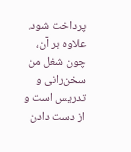پرداخت شود. علاوه بر آن، چون شغل من سخن‌رانی و تدریس است و از دست دادن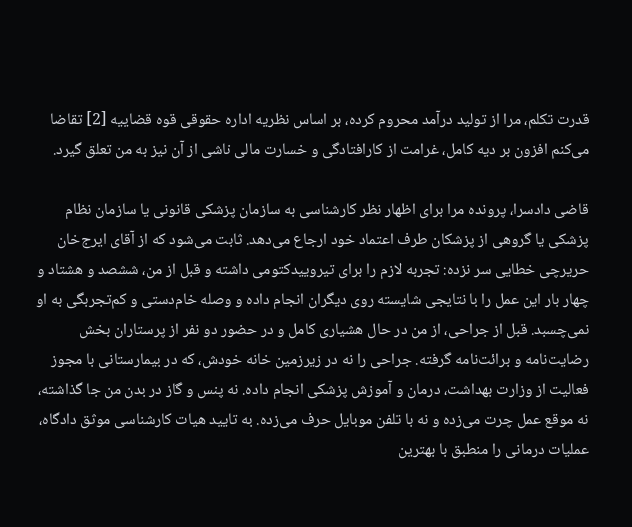قدرت تکلم، مرا از تولید درآمد محروم کرده، بر اساس نظریه اداره حقوقی قوه قضاییه [2] تقاضا می‌کنم افزون بر دیه کامل، غرامت از کارافتادگی و خسارت مالی ناشی از آن نیز به من تعلق گیرد.

قاضی دادسرا، پرونده مرا برای اظهار نظر کارشناسی به سازمان پزشکی قانونی یا سازمان نظام پزشکی یا گروهی از پزشکان طرف اعتماد خود ارجاع می‌دهد. ثابت می‌شود که از آقای ایرج‌خان حریرچی خطایی سر نزده: تجربه لازم را برای تیروییدکتومی داشته و قبل از من، ششصد و هشتاد و چهار بار این عمل را با نتایجی شایسته روی دیگران انجام داده و وصله خام‌دستی و کم‌تجربگی به او نمی‌چسبد. قبل از جراحی، از من در حال هشیاری کامل و در حضور دو نفر از پرستاران بخش رضایت‌نامه و برائت‌نامه گرفته. جراحی را نه در زیرزمین خانه خودش، که در بیمارستانی با مجوز فعالیت از وزارت بهداشت، درمان و آموزش پزشکی انجام داده. نه پنس و گاز در بدن من جا گذاشته، نه موقع عمل چرت می‌زده و نه با تلفن موبایل حرف می‌زده. به تایید هیات کارشناسی موثق دادگاه، عملیات درمانی را منطبق با بهترین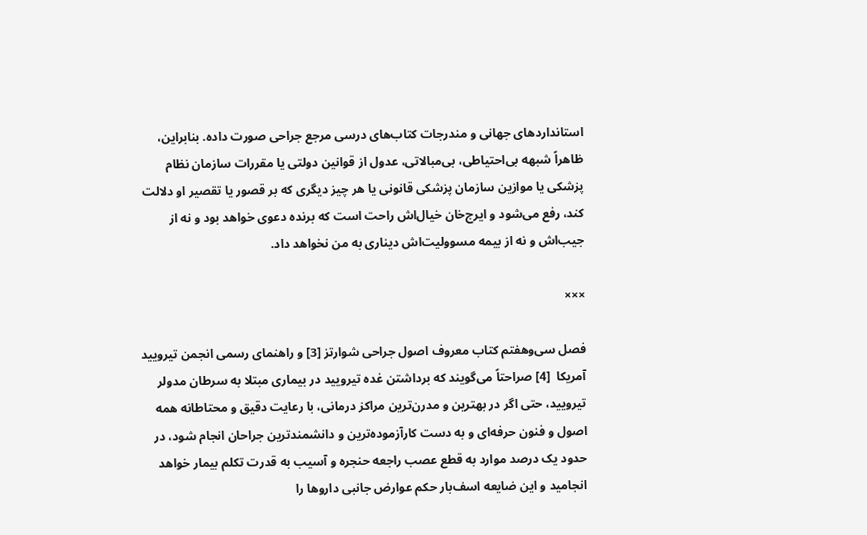استانداردهای جهانی و مندرجات کتاب‌های درسی مرجع جراحی صورت داده. بنابراین، ظاهراً شبهه بی‌احتیاطی، بی‌مبالاتی، عدول از قوانین دولتی یا مقررات سازمان نظام پزشکی یا موازین سازمان پزشکی قانونی یا هر چیز دیگری که بر قصور یا تقصیر او دلالت کند، رفع می‌شود و ایرج‌خان خیال‌اش راحت است که برنده دعوی خواهد بود و نه از جیب‌اش و نه از بیمه مسوولیت‌اش دیناری به من نخواهد داد.

×××

فصل سی‌وهفتم کتاب معروف اصول جراحی شوارتز [3] و راهنمای رسمی انجمن تیرویید آمریکا  [4] صراحتاً می‌گویند که برداشتن غده تیرویید در بیماری مبتلا به سرطان مدولر تیرویید، حتی اگر در بهترین و مدرن‌ترین مراکز درمانی، با رعایت دقیق و محتاطانه همه اصول و فنون حرفه‌ای و به دست کارآزموده‌ترین و دانشمندترین جراحان انجام شود، در حدود یک درصد موارد به قطع عصب راجعه حنجره و آسیب به قدرت تکلم بیمار خواهد انجامید و این ضایعه اسف‌بار حکم عوارض جانبی داروها را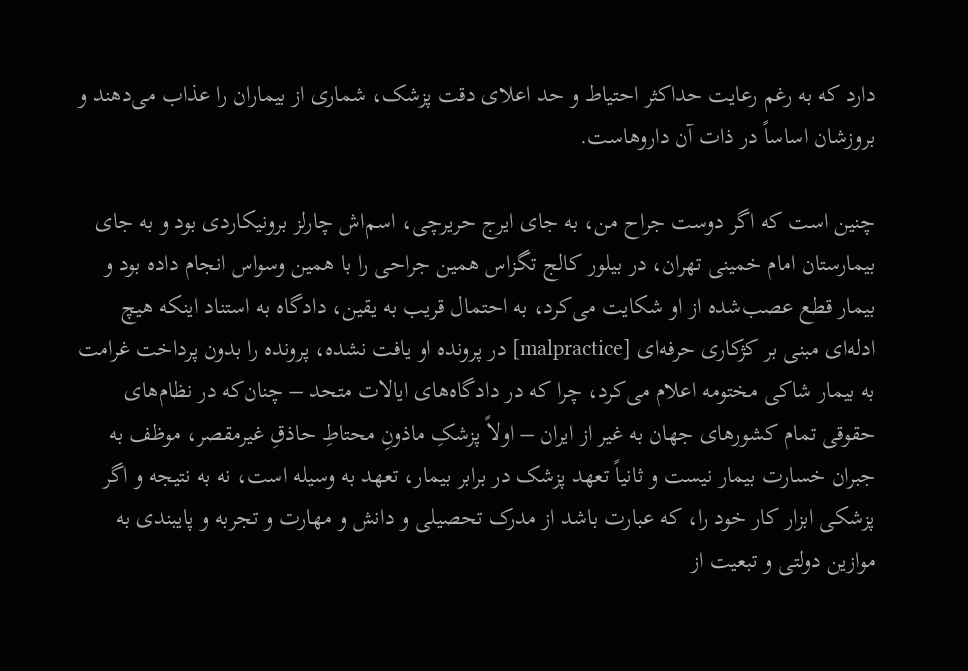دارد که به رغم رعایت حداکثر احتیاط و حد اعلای دقت پزشک، شماری از بیماران را عذاب می‌دهند و بروزشان اساساً در ذات آن داروهاست.

چنین است که اگر دوست جراح من، به جای ایرج حریرچی، اسم‌اش چارلز برونیکاردی بود و به جای بیمارستان امام خمینی تهران، در بیلور کالج تگزاس همین جراحی را با همین وسواس انجام داده بود و بیمار قطع عصب‌شده از او شکایت می‌کرد، به احتمال قریب به یقین، دادگاه به استناد اینکه هیچ ادله‌ای مبنی بر کژکاری حرفه‌ای [malpractice] در پرونده او یافت نشده، پرونده را بدون پرداخت غرامت به بیمار شاکی مختومه اعلام می‌کرد، چرا که در دادگاه‌های ایالات متحد – چنان‌که در نظام‌های حقوقی تمام کشورهای جهان به غیر از ایران – اولاً پزشکِ ماذونِ محتاطِ حاذقِ غیرمقصر، موظف به جبران خسارت بیمار نیست و ثانیاً تعهد پزشک در برابر بیمار، تعهد به وسیله است، نه به نتیجه و اگر پزشکی ابزار کار خود را، که عبارت باشد از مدرک تحصیلی و دانش و مهارت و تجربه و پایبندی به موازین دولتی و تبعیت از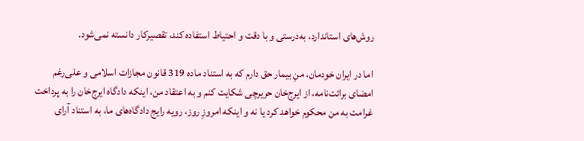روش‌های استاندارد، به‌درستی و با دقت و احتیاط استفاده کند، تقصیرکار دانسته نمی‌شود.

اما در ایران خودمان، منِ بیمار حق دارم که به استناد ماده 319 قانون مجازات اسلامی و علی‌رغم امضای برائت‌نامه، از ایرج‌خان حریرچی شکایت کنم و به اعتقاد من، اینکه دادگاه ایرج‌خان را به پرداخت غرامت به من محکوم خواهد کرد یا نه و اینکه امروزِ روز، رویه رایج دادگاه‌های ما، به استناد آرای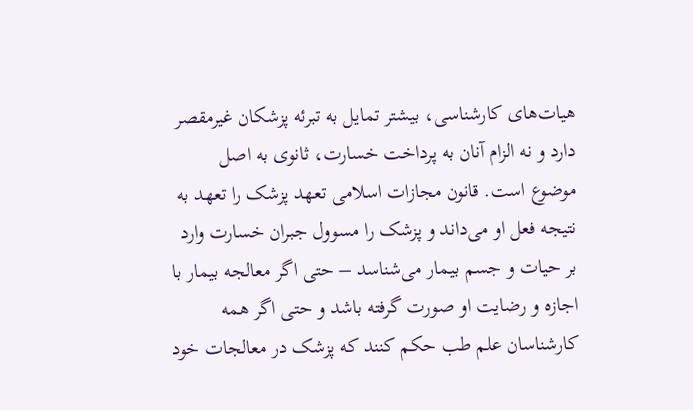هیات‌های کارشناسی، بیشتر تمایل به تبرئه پزشکان غیرمقصر دارد و نه الزام آنان به پرداخت خسارت، ثانوی به اصل موضوع است. قانون مجازات اسلامی تعهد پزشک را تعهد به نتیجه فعل او می‌داند و پزشک را مسوول جبران خسارت وارد بر حیات و جسم بیمار می‌شناسد – حتی اگر معالجه بیمار با اجازه و رضایت او صورت گرفته باشد و حتی اگر همه کارشناسان علم طب حکم کنند که پزشک در معالجات خود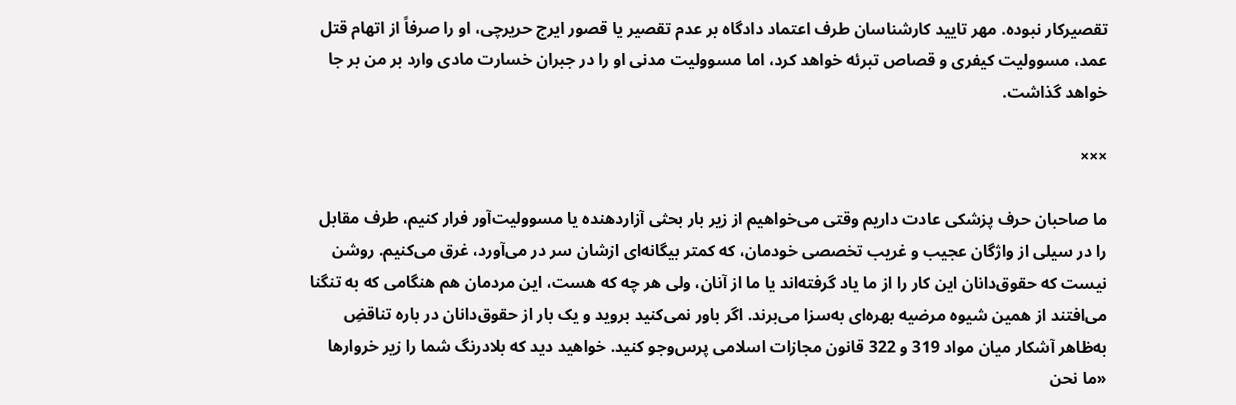تقصیرکار نبوده. مهر تایید کارشناسان طرف اعتماد دادگاه بر عدم تقصیر یا قصور ایرج حریرچی، او را صرفاً از اتهام قتل عمد، مسوولیت کیفری و قصاص تبرئه خواهد کرد، اما مسوولیت مدنی او را در جبران خسارت مادی وارد بر من بر جا خواهد گذاشت.

×××

ما صاحبان حرف پزشکی عادت داریم وقتی می‌خواهیم از زیر بار بحثی آزاردهنده یا مسوولیت‌آور فرار کنیم، طرف مقابل را در سیلی از واژگان عجیب و غریب تخصصی خودمان، که کمتر بیگانه‌ای ازشان سر در می‌آورد، غرق می‌کنیم. روشن نیست که حقوق‌دانان این کار را از ما یاد گرفته‌اند یا ما از آنان، ولی هر چه که هست، این مردمان هم هنگامی که به تنگنا می‌افتند از همین شیوه مرضیه بهره‌ای به‌سزا می‌برند. اگر باور نمی‌کنید بروید و یک بار از حقوق‌دانان در باره تناقضِ به‌ظاهر آشکار میان مواد 319 و 322 قانون مجازات اسلامی پرس‌وجو کنید. خواهید دید که بلادرنگ شما را زیر خروارها «ما نحن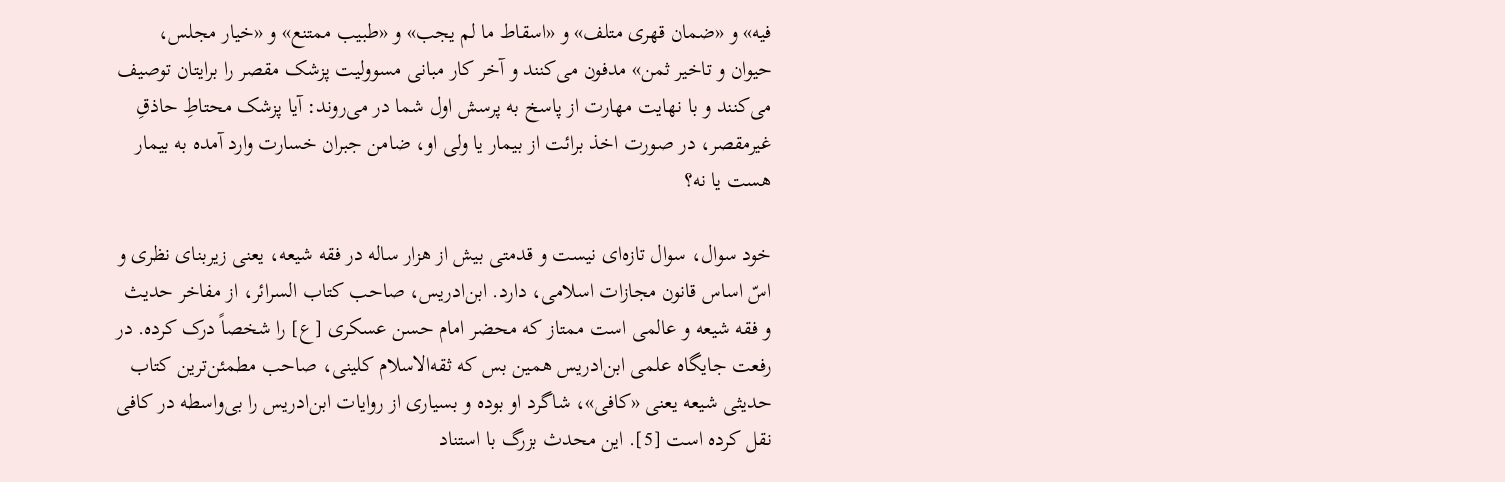فیه» و «ضمان قهری متلف» و «اسقاط ما لم یجب» و «طبیب ممتنع» و «خیار مجلس، حیوان و تاخیر ثمن» مدفون می‌کنند و آخر کار مبانی مسوولیت پزشک مقصر را برایتان توصیف می‌کنند و با نهایت مهارت از پاسخ به پرسش اول شما در می‌روند: آیا پزشک محتاطِ حاذقِ غیرمقصر، در صورت اخذ برائت از بیمار یا ولی او، ضامن جبران خسارت وارد آمده به بیمار هست یا نه؟

خود سوال، سوال تازه‌ای نیست و قدمتی بیش از هزار ساله در فقه شیعه، یعنی زیربنای نظری و اسّ ‌اساس قانون مجازات اسلامی، دارد. ابن‌ادریس، صاحب کتاب السرائر، از مفاخر حدیث و فقه شیعه و عالمی است ممتاز که محضر امام حسن عسکری [ع] را شخصاً درک کرده. در رفعت جایگاه علمی ابن‌ادریس همین بس که ثقه‌الاسلام کلینی، صاحب مطمئن‌ترین کتاب حدیثی شیعه یعنی «کافی»، شاگرد او بوده و بسیاری از روایات ابن‌ادریس را بی‌واسطه در کافی نقل کرده است [5]. این محدث بزرگ با استناد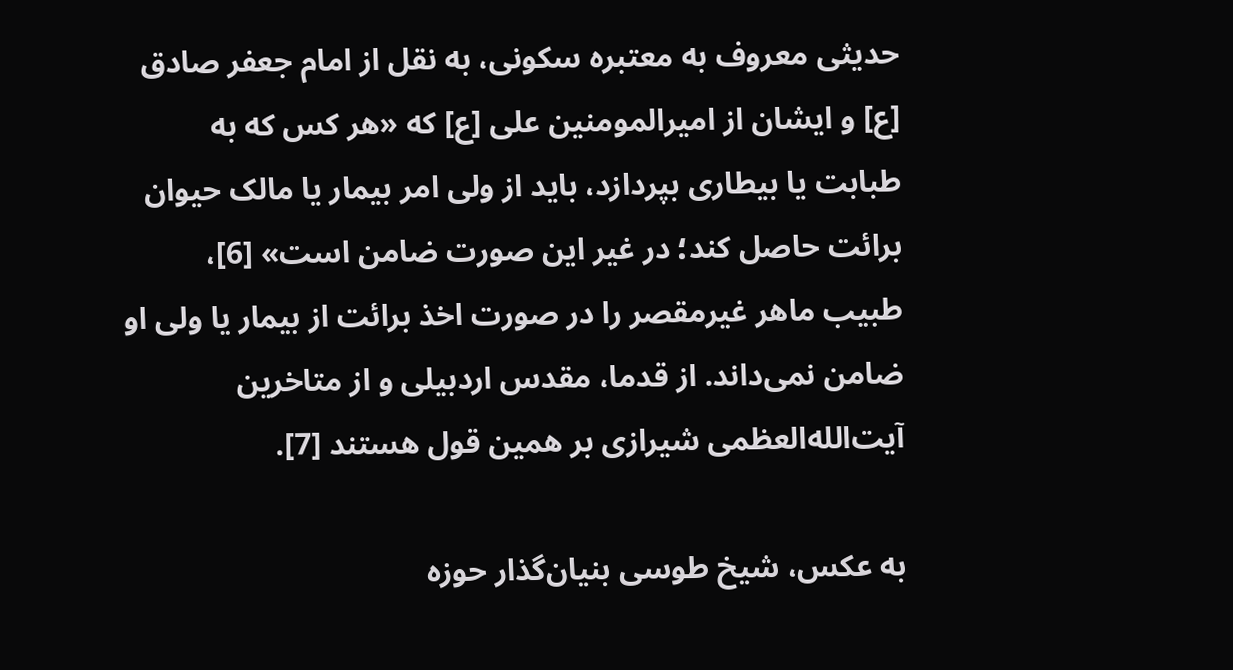حدیثی معروف به معتبره سکونی، به نقل از امام جعفر صادق [ع] و ایشان از امیرالمومنین علی [ع] که «هر کس که به طبابت یا بیطاری بپردازد، باید از ولی امر بیمار یا مالک حیوان برائت حاصل کند؛ در غیر این صورت ضامن است» [6]، طبیب ماهر غیرمقصر را در صورت اخذ برائت از بیمار یا ولی او ضامن نمی‌داند. از قدما، مقدس اردبیلی و از متاخرین آیت‌الله‌العظمی شیرازی بر همین قول هستند [7].

به عکس، شیخ طوسی بنیان‌گذار حوزه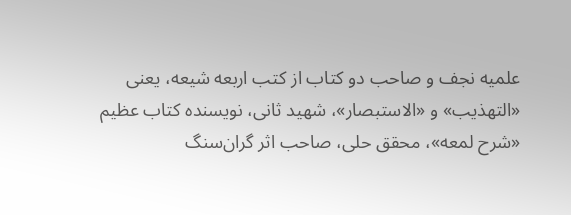علمیه نجف و صاحب دو کتاب از کتب اربعه شیعه، یعنی «التهذیب» و «الاستبصار»، شهید ثانی، نویسنده کتاب عظیم «شرح لمعه»، محقق حلی، صاحب اثر گران‌سنگ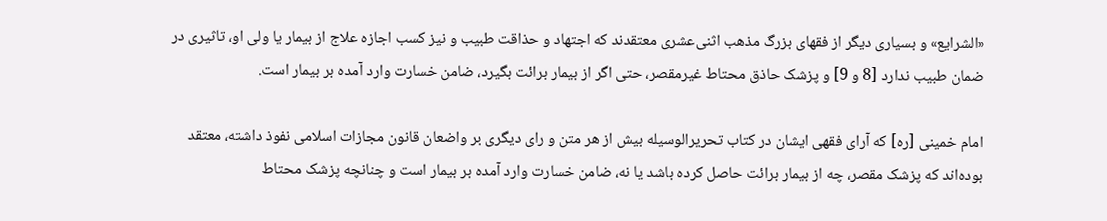«الشرایع» و بسیاری دیگر از فقهای بزرگ مذهب اثنی‌عشری معتقدند که اجتهاد و حذاقت طبیب و نیز کسب اجازه علاج از بیمار یا ولی او، تاثیری در ضمان طبیب ندارد [8 و 9] و پزشک حاذق محتاط غیرمقصر، حتی اگر از بیمار برائت بگیرد، ضامن خسارت وارد آمده بر بیمار است.

امام خمینی [ره] که آرای فقهی ایشان در کتاب تحریرالوسیله بیش از هر متن و رای دیگری بر واضعان قانون مجازات اسلامی نفوذ داشته‌، معتقد بوده‌اند که پزشک مقصر، چه از بیمار برائت حاصل کرده باشد یا نه، ضامن خسارت وارد آمده بر بیمار است و چنانچه پزشک محتاط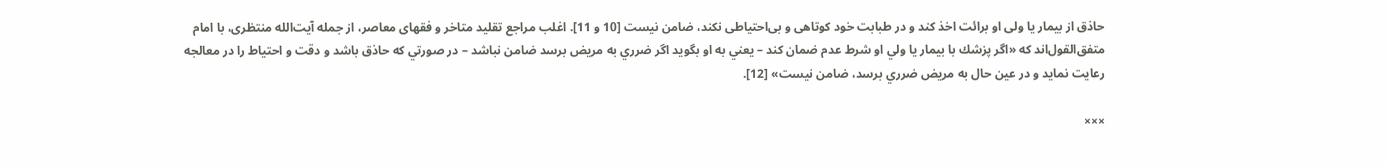حاذق از بیمار یا ولی او برائت اخذ کند و در طبابت خود کوتاهی و بی‌احتیاطی نکند، ضامن نیست [10 و 11]. اغلب مراجع تقلید متاخر و فقهای معاصر، از جمله آیت‌الله منتظری، با امام متفق‌القول‌اند که «اگر پزشك با بيمار يا ولي او شرط عدم ضمان كند – يعني به او بگويد اگر ضرري به مريض برسد ضامن نباشد – در صورتي كه حاذق باشد و دقت و احتياط را در معالجه رعايت نمايد و در عين حال به مريض ضرري برسد، ضامن نيست» [12].

×××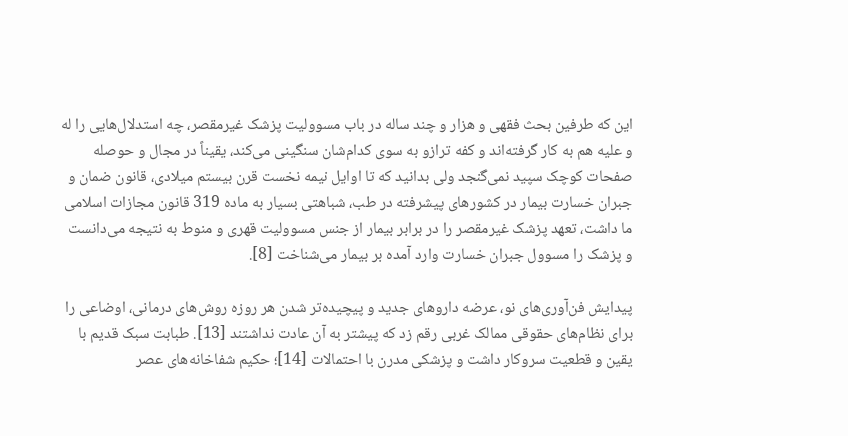این که طرفین بحث فقهی و هزار و چند ساله در باب مسوولیت پزشک غیرمقصر، چه استدلال‌هایی را له و علیه هم به کار گرفته‌اند و کفه ترازو به سوی کدام‌شان سنگینی می‌کند، یقیناً در مجال و حوصله صفحات کوچک سپید نمی‌گنجد ولی بدانید که تا اوایل نیمه نخست قرن بیستم میلادی، قانون ضمان و جبران خسارت بیمار در کشورهای پیشرفته در طب، شباهتی بسیار به ماده 319 قانون مجازات اسلامی ما داشت، تعهد پزشک غیرمقصر را در برابر بیمار از جنس مسوولیت قهری و منوط به نتیجه می‌دانست و پزشک را مسوول جبران خسارت وارد آمده بر بیمار می‌شناخت [8].

پیدایش فن‌آوری‌های نو، عرضه داروهای جدید و پیچیده‌تر‌ شدن هر روزه روش‌های درمانی، اوضاعی را برای نظام‌های حقوقی ممالک غربی رقم زد که پیشتر به آن عادت نداشتند [13]. طبابت سبک قدیم با یقین و قطعیت سروکار داشت و پزشکی مدرن با احتمالات [14]؛ حکیم شفاخانه‌های عصر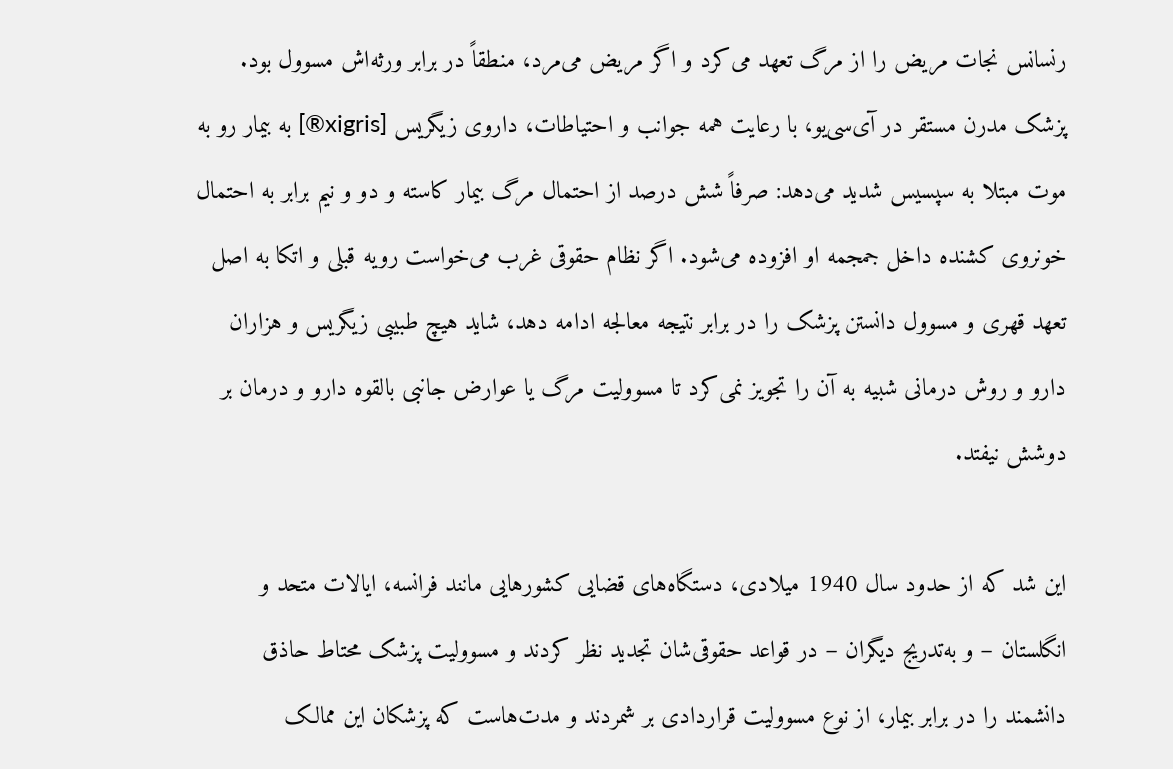رنسانس نجات مریض را از مرگ تعهد می‌کرد و اگر مریض می‌مرد، منطقاً در برابر ورثه‌اش مسوول بود. پزشک مدرن مستقر در آی‌سی‌یو، با رعایت همه جوانب و احتیاطات، داروی زیگریس [xigris®] به بیمار رو به موت مبتلا به سپسیس شدید می‌دهد: صرفاً شش درصد از احتمال مرگ بیمار کاسته و دو و نیم برابر به احتمال خونروی کشنده داخل جمجمه او افزوده می‌شود. اگر نظام حقوقی غرب می‌خواست رویه قبلی و اتکا به اصل تعهد قهری و مسوول دانستن پزشک را در برابر نتیجه معالجه ادامه دهد، شاید هیچ طبیبی زیگریس و هزاران دارو و روش درمانی شبیه به آن را تجویز نمی‌کرد تا مسوولیت مرگ یا عوارض جانبی بالقوه دارو و درمان بر دوشش نیفتد.

این شد که از حدود سال 1940 میلادی، دستگاه‌های قضایی کشورهایی مانند فرانسه، ایالات متحد و انگلستان – و به‌تدریج دیگران – در قواعد حقوقی‌شان تجدید نظر کردند و مسوولیت پزشک محتاط حاذق دانشمند را در برابر بیمار، از نوع مسوولیت قراردادی بر شمردند و مدت‌هاست که پزشکان این ممالک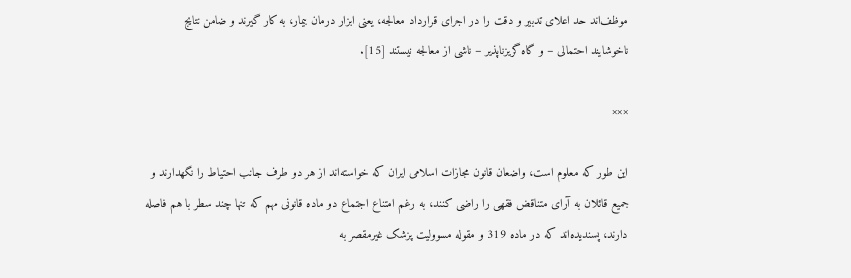موظف‌اند حد اعلای تدبیر و دقت را در اجرای قرارداد معالجه، یعنی ابزار درمان بیمار، به کار گیرند و ضامن نتایج ناخوشایند احتمالی – و گاه گریزناپذیر – ناشی از معالجه نیستند [15].

×××

این طور که معلوم است، واضعان قانون مجازات اسلامی ایران که خواسته‌اند از هر دو طرف جانب احتیاط را نگهدارند و جمیع قائلان به آرای متناقض فقهی را راضی کنند، به رغم امتناع اجتماع دو ماده قانونی مهم که تنها چند سطر با هم فاصله دارند، پسندیده‌‌اند که در ماده 319 و مقوله مسوولیت پزشک غيرمقصر به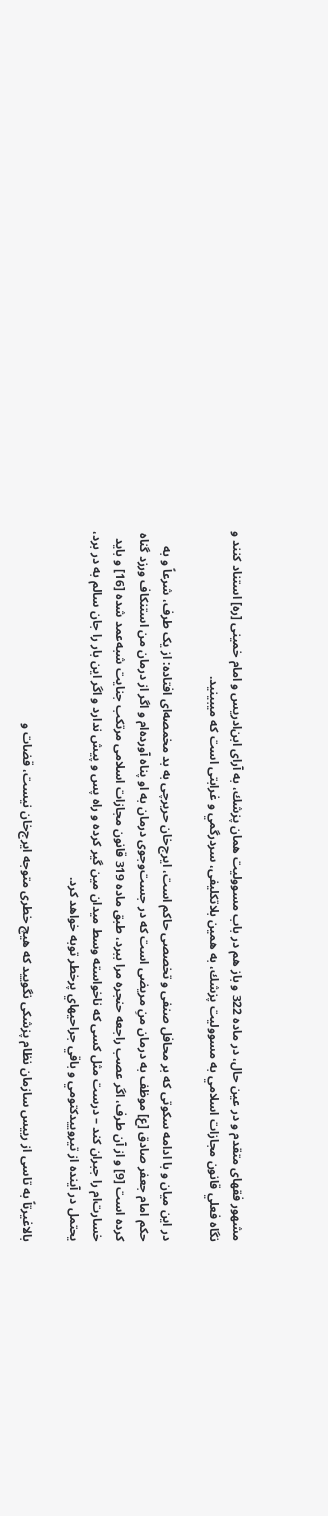مشهور فقهای متقدم و در عین حال، در ماده 322 و باز هم در باب مسووليت همان پزشك، به آرای ابن‌ادریس و امام خمینی [ره] استناد کنند و نگاه فعلي قانون مجازات اسلامي به مسووليت پزشك، به همين بلاتکلیفی، سردرگمي و غرابتی است كه ميبينيد.

در این میان و با ادامه سکوتی که بر محافل صنفی و تخصصی حاکم است، ایرج‌خان حریرچی به بد مخمصه‌ای افتاده: از یک طرف، شرعاً و به حکم امام جعفر صادق [ع] موظف به درمان منِ مریضی است که در جست‌وجوی درمان به او پناه آورده‌ام و اگر از درمان من استنکاف ورزد گناه کرده است [9] و از آن طرف، اگر عصب راجعه حنجره مرا ببرد، طبق ماده 319 قانون مجازات اسلامی مرتکب جنایت شبه‌عمد شده [16] و باید خسارت‌ام را جبران کند – درست مثل کسی که ناخواسته وسط میدان مین گیر کرده و راه پس و پیش ندارد و اگر اين بار را جان سالم به در برد، يحتمل در آينده از تيروييدكتومي و باقي جراحيهاي پرخطر توبه خواهد كرد.

بالاغیرتاً به تاسی از رییس سازمان نظام پزشکی نگویید که هیچ خطری متوجه ایرج‌خان نیست، قضات و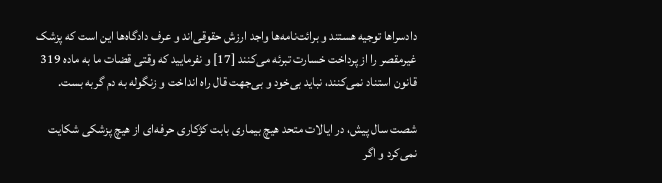دادسراها توجیه هستند و برائت‌نامه‌ها واجد ارزش حقوقی‌اند و عرف دادگاه‌ها این است که پزشک غیرمقصر را از پرداخت خسارت تبرئه می‌کنند [17] و نفرمایید که وقتی قضات ما به ماده 319 قانون استناد نمی‌کنند، نباید بی‌خود و بی‌جهت قال راه انداخت و زنگوله به دم گربه بست.

شصت سال پیش، در ایالات متحد هیچ بیماری بابت کژکاری حرفه‌ای از هیچ پزشکی شکایت نمی‌کرد و اگر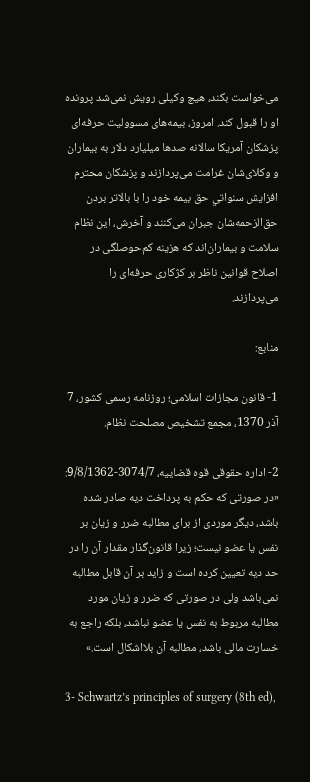می‌خواست بکند، هیچ وکیلی رویش نمی‌شد پرونده او را قبول کند. امروز، بیمه‌های مسوولیت حرفه‌ای پزشکان آمریکا سالانه صدها میلیارد دلار به بیماران و وکلای‌شان غرامت می‌پردازند و پزشکان محترم افزايش سنواتي حق بیمه خود را با بالاتر بردن حق‌الزحمه‌شان جبران می‌کنند و آخرش، این نظام سلامت و بیماران‌اند که هزینه کم‌حوصلگی در اصلاح قوانین ناظر بر کژکاری حرفه‌ای را می‌پردازند.

منابع:

1- قانون مجازات اسلامی؛ روزنامه رسمی کشور، 7 آذر 1370، مجمع تشخیص مصلحت نظام.

2- اداره حقوقی قوه قضاییه، 3074/7-9/8/1362: «در صورتی که حکم به پرداخت دیه صادر شده باشد، دیگر موردی از برای مطالبه ضرر و زیان بر نفس یا عضو نیست؛ زیرا قانون‌گذار مقدار آن را در حد دیه تعیین کرده است و زاید بر آن قابل مطالبه نمی‌باشد ولی در صورتی که ضرر و زیان مورد مطالبه مربوط به نفس یا عضو نباشد، بلکه راجع به خسارت مالی باشد، مطالبه آن بلااشکال است.»

3- Schwartz’s principles of surgery (8th ed),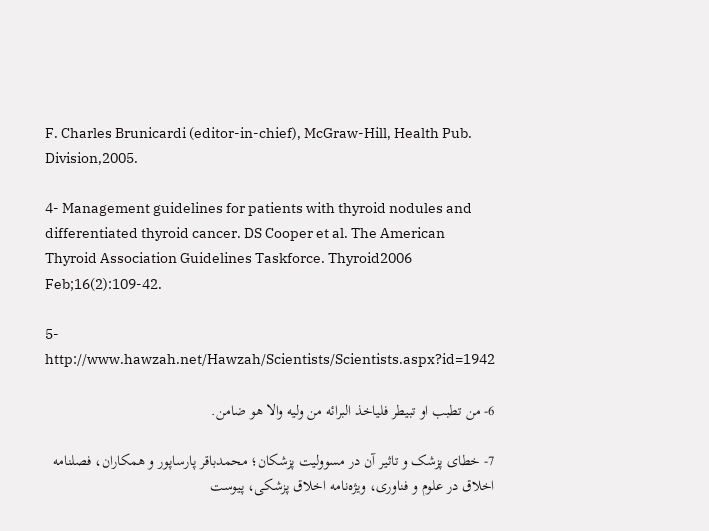F. Charles Brunicardi (editor-in-chief), McGraw-Hill, Health Pub. Division,2005.

4- Management guidelines for patients with thyroid nodules and differentiated thyroid cancer. DS Cooper et al. The American Thyroid Association Guidelines Taskforce. Thyroid2006 Feb;16(2):109-42.

5- http://www.hawzah.net/Hawzah/Scientists/Scientists.aspx?id=1942

6- من تطبب او تبیطر فلیاخذ البرائه من ولیه والا هو ضامن.

7- خطای پزشک و تاثیر آن در مسوولیت پزشکان؛ محمدباقر پارساپور و همکاران، فصلنامه اخلاق در علوم و فناوری، ویژه‌نامه اخلاق پزشکی، پیوست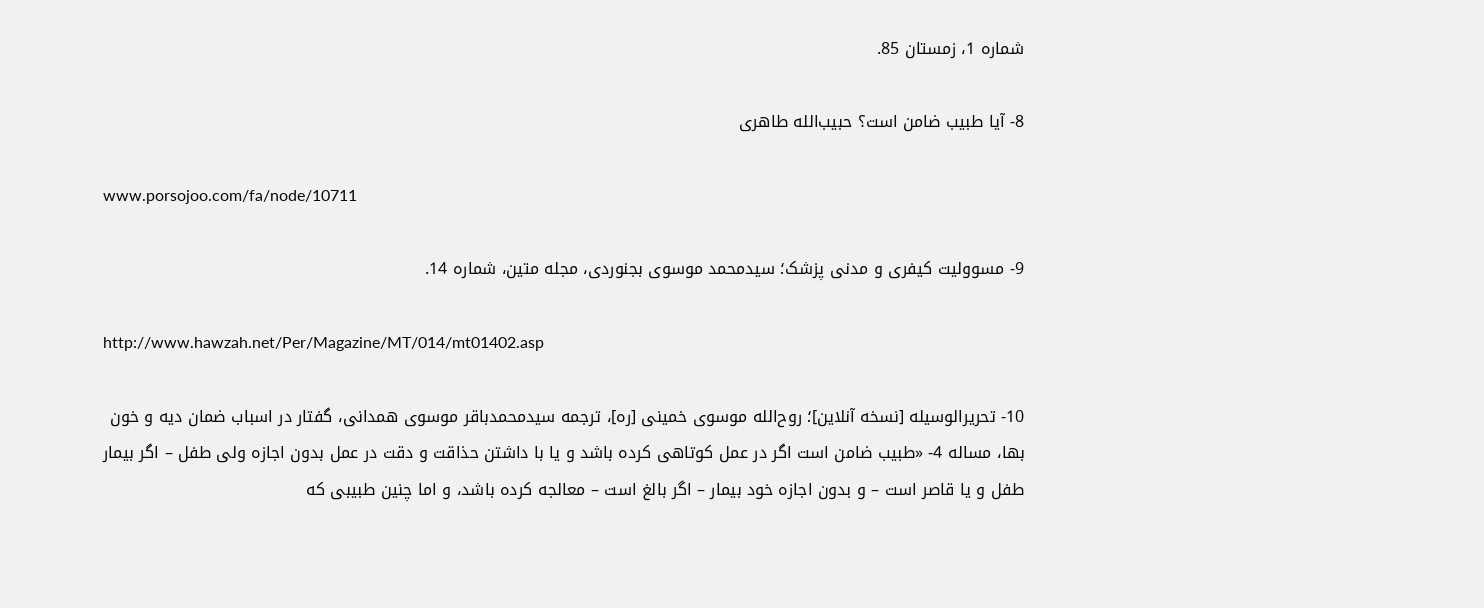شماره 1، زمستان 85.

8- آیا طبیب ضامن است؟ حبیب‌الله طاهری

www.porsojoo.com/fa/node/10711

9- مسوولیت کیفری و مدنی پزشک؛ سیدمحمد موسوی بجنوردی، مجله متین، شماره 14.

http://www.hawzah.net/Per/Magazine/MT/014/mt01402.asp

10- تحریرالوسیله [نسخه آنلاین]؛ روح‌الله موسوی خمینی [ره]، ترجمه سیدمحمدباقر موسوی همدانی، گفتار در اسباب ضمان ديه و خون بها، مساله 4- «طبيب ضامن است اگر در عمل كوتاهى كرده باشد و يا با داشتن حذاقت و دقت در عمل بدون اجازه ولى طفل – اگر بيمار طفل و يا قاصر است – و بدون اجازه خود بيمار – اگر بالغ است – معالجه كرده باشد، و اما چنين طبيبى كه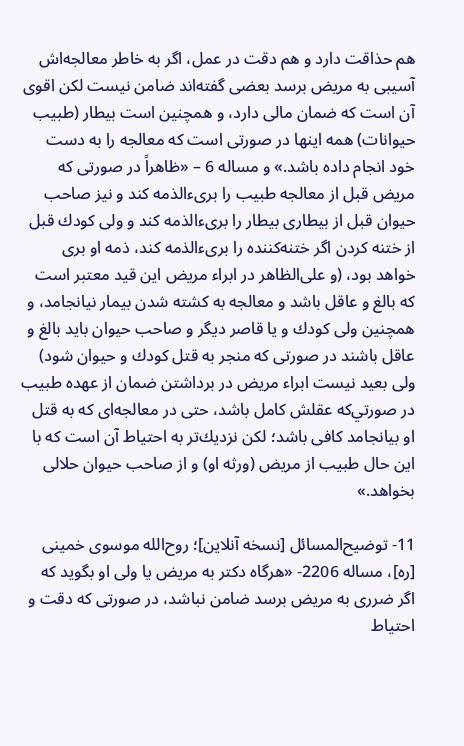هم حذاقت دارد و هم دقت در عمل، اگر به خاطر معالجه‌اش آسيبى به مريض برسد بعضى گفته‌اند ضامن نيست لكن اقوى آن است كه ضمان مالى دارد، و همچنين است بيطار (طبيب حيوانات) همه اينها در صورتى است كه معالجه را به دست خود انجام داده باشد.» و مساله 6 – «ظاهراً در صورتى كه مريض قبل از معالجه طبيب را برى‌ء‌الذمه كند و نيز صاحب حيوان قبل از بيطارى بيطار را برىءالذمه كند و ولى كودك قبل از ختنه كردن اگر ختنه‌كننده را برىءالذمه كند، ذمه او برى خواهد بود، (و على‌الظاهر در ابراء مريض اين قيد معتبر است كه بالغ و عاقل باشد و معالجه به كشته شدن بيمار نيانجامد، و همچنين ولى كودك و يا قاصر ديگر و صاحب حيوان بايد بالغ و عاقل باشند در صورتى كه منجر به قتل كودك و حيوان شود) ولى بعيد نيست ابراء مريض در برداشتن ضمان از عهده طبيب در صورتي‌كه عقلش كامل باشد، حتى در معالجه‌اى كه به قتل او بيانجامد كافى باشد؛ لكن نزديك‌تر به احتياط آن است كه با اين حال طبيب از مريض (ورثه او) و از صاحب حيوان حلالى بخواهد.»

11- توضیح‌المسائل [نسخه آنلاین]؛ روح‌الله موسوی خمینی [ره]، مساله 2206- «هرگاه دكتر به مريض يا ولى او بگويد كه اگر ضررى به مريض برسد ضامن نباشد، در صورتى كه دقت و احتياط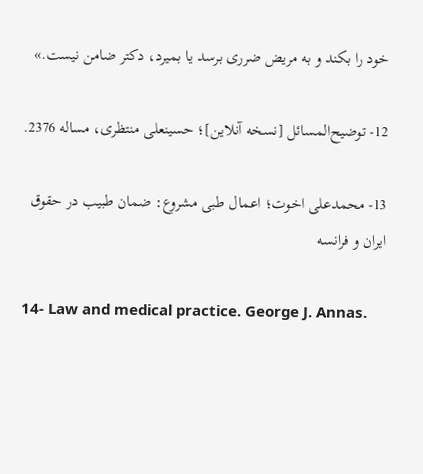خود را بكند و به مريض ضررى برسد يا بميرد، دكتر ضامن نيست.»

12- توضیح‌المسائل [نسخه آنلاین]؛ حسینعلی منتظری، مساله 2376.

13- محمدعلی اخوت؛ اعمال طبی مشروع: ضمان طبیب در حقوق ایران و فرانسه

14- Law and medical practice. George J. Annas.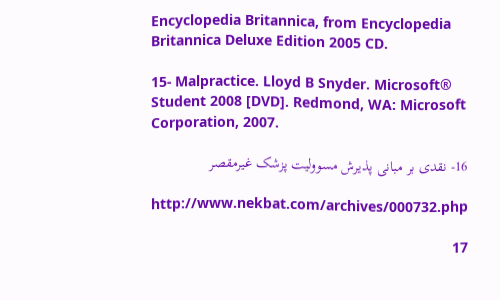Encyclopedia Britannica, from Encyclopedia Britannica Deluxe Edition 2005 CD.

15- Malpractice. Lloyd B Snyder. Microsoft® Student 2008 [DVD]. Redmond, WA: Microsoft Corporation, 2007.

16- نقدی بر مبانی پذیرش مسوولیت پزشک غیرمقصر

http://www.nekbat.com/archives/000732.php

17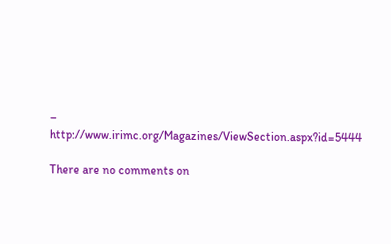– http://www.irimc.org/Magazines/ViewSection.aspx?id=5444

There are no comments on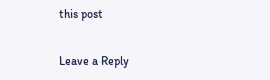this post

Leave a Reply